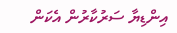އިންޑިޔާ ސަރުކާރުން އެކަން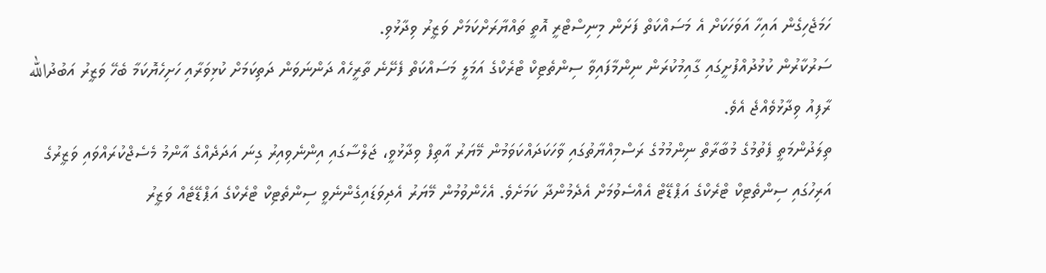ހަމަޖެހިގެން އައިހާ އަވަހަކަށް އެ މަސައްކަތް ފަށަން މިނިސްޓްރީ އޮތީ ތައްޔާރަށްކަމަށް ވަޒީރު ވިދާޅުވި.
ސަރުކާރުން ކުޅުދުއްފުށީގައި ގާއިމުކުރަން ނިންމާފައިވާ ސިންތެޓިކް ޓްރެކްގެ އަމަލީ މަސައްކަތް ފެށޭނެ ތާރީހެއް ދަންނަވަން ދަތިކަމަށް ކުޅިވަރާއި ހަށިހެޔޮކަމާ ބެހޭ ވަޒީރު އަބުދުالله ރާފިއު ވިދާޅުވެއްޖެ އެވެ.
ތިލަދުންމަތީ ފެތުމުގެ މުބާރާތް ނިންމުމުގެ ރަސްމިއްޔާތުގައި ވާހަކަދައްކަވަމުން މޭޔަރު އާތިފް ވިދާޅުވީ، ޖަލްސާގައި އިންނެވިއިރު ގިނަ އަދަދެއްގެ އާންމު މެސެޖްކުރައްވައި ވަޒީރުގެ އަރިހުގައި ސިންތެޓިކް ޓްރެކްގެ އަޕްޑޭޓް އެއްސެވުމަށް އެދެމުންދާ ކަމަށެވެ. އެހެންވުމުން މޭޔަރު އެދިވަޑައިގެންނެވީ ސިންތެޓިކް ޓްރެކްގެ އަޕްޑޭޓެއް ވަޒީރު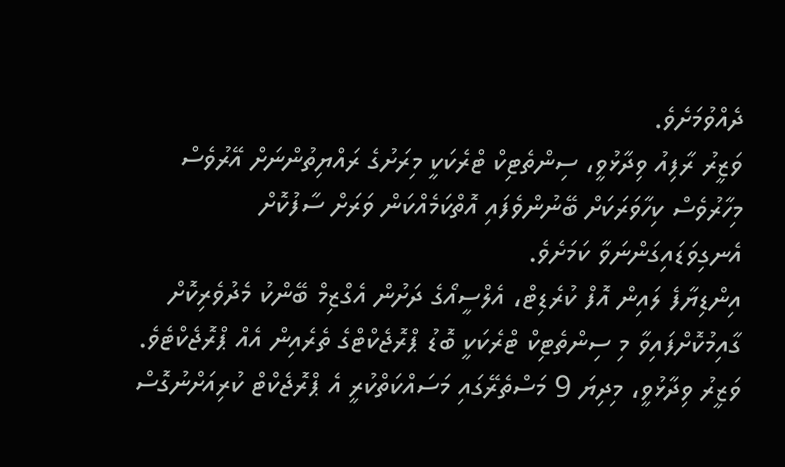ދެއްވުމަށެވެ.
ވަޒީރު ރާފިއު ވިދާޅުވީ، ސިންތެޓިކް ޓްރެކަކީ މިރަށުގެ ރައްޔިތުންނަށް އޭރުވެސް މިހާރުވެސް ކިހާވަރަކަށް ބޭނުންވެފައި އޮތްކަމެއްކަން ވަރަށް ސާފުކޮށް އެނގިވަޑައިގަންނަވާ ކަމަށެވެ.
އިންޑިޔާފެ ލައިން އޮފް ކުރެޑިޓް، އެލްސީއޯގެ ދަށުން އެގްޒިމް ބޭންކު މެދުވެރިކޮށް ގާއިމުކޮށްފައިވާ މި ސިންތެޓިކް ޓްރެކަކީ ބޮޑު ޕްރޮޖެކްޓްގެ ތެރެއިން އެއް ޕްރޮޖެކްޓެވެ. ވަޒީރު ވިދާޅުވީ، މިދިޔަ 9 މަސްތެރޭގައި މަސައްކަތްކުރީ އެ ޕްރޮޖެކްޓް ކުރިއަށްނުގޮސް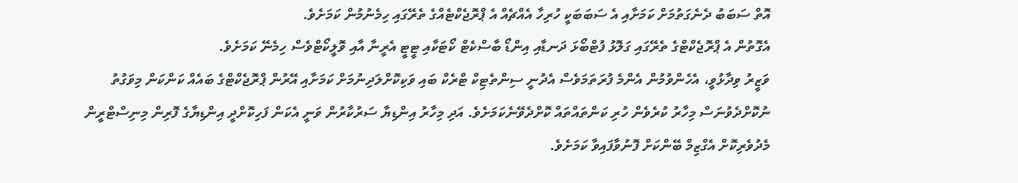އޮތް ސަބަބު ދެނެގަތުމަށް ކަމަށާއި އެ ސަބަބަކީ ހުރިހާ އެއްޗެއް އެ ޕްރޮޖެކްޓެއްގެ ތެރޭގައި ހިމެނުމުން ކަމަށެވެ.
އެގޮތުން އެ ޕްރޮޖެކްޓްގެ ތެރޭގައި ގަލޮޅު ފުޓްބޯޅަ ދަނޑާއި އިންޑޯ ބާސްކެޓް ކޯޓަކާއި ޓީޓީ އެރީނާ އާއި ވޮލީކޯޓްވެސް ހިމެނޭ ކަމަށެވެ.
ވަޒީރު ވިދާޅުވީ، އެހެންވުމުން އެންމެ ފުރަތަމަވެސް އެދުނީ ސިންތެޓިކް ޓްރެކް ބައި ވަކިކޮށްލަދިނުމަށް ކަމަށާއި އޭރުން ޕްރޮޖެކްޓްގެ ބައެއް ކަންކަން މިވަގުތު ނުކޮށްދެވުނަސް މިހާރު ކުރެވެން ހުރި ކަންތައްތައް ކޮށްދެވޭނެކަމަށެވެ. އަދި މިހާރު އިންޑިޔާ ސަރުކާރުން ވަނީ އެކަން ފަހިކޮށްދީ އިންޑިޔާގެ ފޮރިން މިނިސްޓްރީން މެދުވެރިކޮށް އެގްޒިމް ބޭންކަށް ފޮނުވާފައިވާ ކަމަށެވެ.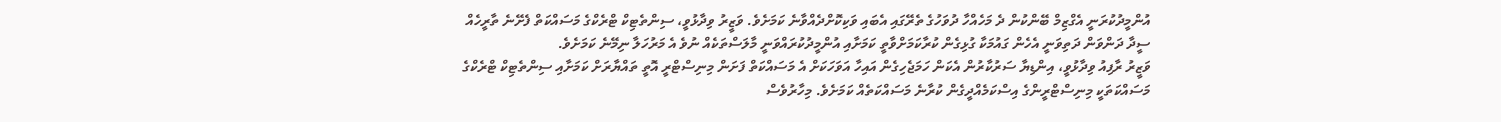އުންމީދުކުރަނީ އެގްޒިމް ބޭންކުން ދެ މަހެއްހާ ދުވަހުގެ ތެރޭގައި އެބައި ވަކިކޮށްދެއްވާނެ ކަމަށެވެ. ވަޒީރު ވިދާޅުވީ، ސިންތެޓިކް ޓްރެކްގެ މަސައްކަތް ފެށޭނެ ތާރީހެއް ސީދާ ދަންވަން ދަތިވަނީ އެހެން ގައުމަކާ ގުޅިގެން ކުރާކަމަށްވާތީ ކަމަށާއި އުންމީދުކުރައްވަނީ މާލަސްތަކެއް ނުވެ އެ މަރުހަލާ ނިމޭނެ ކަމަށެވެ.
ވަޒީރު ރާފިއު ވިދާޅުވީ، އިންޑިޔާ ސަރުކާރުން އެކަން ހަމަޖެހިގެން އައިހާ އަވަހަކަށް އެ މަސައްކަތް ފަށަން މިނިސްޓްރީ އޮތީ ތައްޔާރަށް ކަމަށާއި ސިންތެޓިކް ޓްރެކްގެ މަސައްކަތަކީ މިނިސްޓްރީންގެ އިސްކަމެއްދީގެން ކުރާނެ މަސައްކަތެއް ކަމަށެވެ. މިހާރުވެސް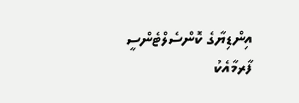އިންޑިޔާގެ ކޮންސެލްޓެންސީ ފާރމާއެކު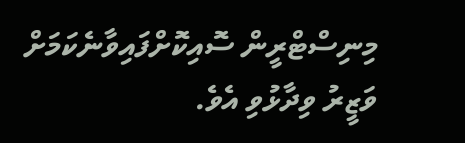މިނިސްޓްރީން ސޮއިކޮށްފައިވާނެކަމަށް ވަޒީރު ވިދާޅުވި އެވެ.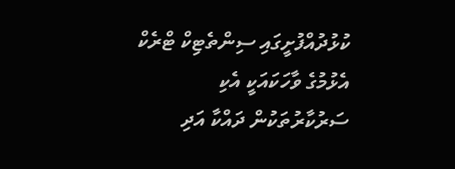ކުޅުދުއްފުށީގައި ސިންތެޓިކް ޓްރެކް އެޅުމުގެ ވާހަކައަކީ އެކި ސަރުކާރުތަކުން ދައްކާ އަދި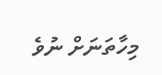މިހާތަނަށް ނުވެ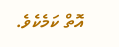އޮތް ކަމެކެވެ.